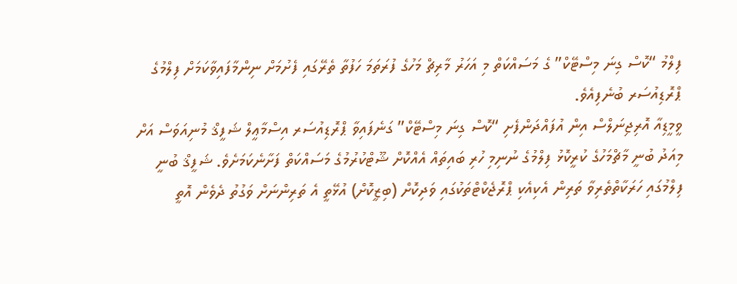ފިލްމު “ކޮސް ގިނަ މިސްޓޭކް” ގެ މަސައްކަތް މި އަހަރު މާރިޗް މަހުގެ ފުރަތަމަ ހަފުތާ ތެރޭގައި ފެށުމަށް ނިންމާފައިވާކަމަށް ފިލްމުގެ ޕްރޮޑިއުސަރ ބުނެފިއެވެ.
ވީމީޑިއާ އޮރިޖިނަލްސް އިން އުފައްދަންފެށި “ކޮސް ގިނަ މިސްޓޭކް” ގަނެފައިވާ ޕްރޮޑިއުސަރ އިސްމާޢީލް ޝަފީޤް މުނިއަވަސް އަށް މިއަދު ބުނީ މާޗްމަހުގެ ކުރީކޮޅު ފިލްމުގެ ނުނިމި ހުރި ބައިތައް އެއްކޮށް ޝޫޓްކުރުމުގެ މަސައްކަތް ފަށާނެކަމަށެވެ. ޝަފީޤް ބުނީ ފިލްމުގައި ހަރަކާތްތެރިވާ ތަރިން އެކިއެކި ޕްރޮޖެކްޓްތަކުގައި ވަދިކޮށް (ބިޒީކޮށް) އުޅޭތީ އެ ތަރިންނަށް ވަގުތު ދެވެން އޮތީ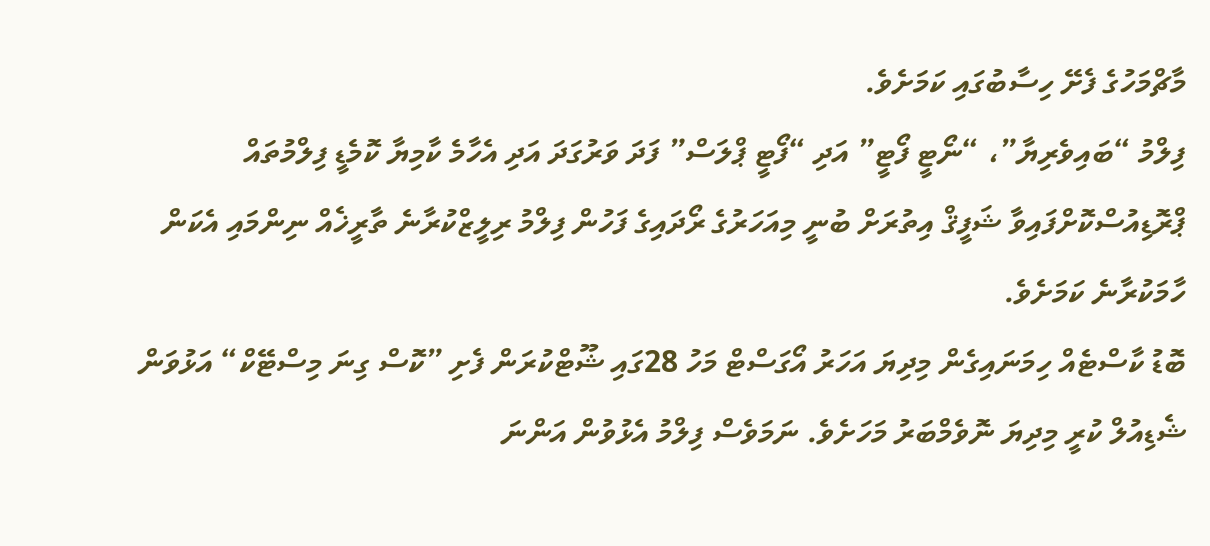މާޗްމަހުގެ ފެށޭ ހިސާބުގައި ކަމަށެވެ.
ފިލްމު “ބައިވެރިޔާ”، “ނޯޓީ ފޯޓީ” އަދި “ފޯޓީ ޕްލަސް” ފަދަ ވަރުގަދަ އަދި އެހާމެ ކާމިޔާ ކޮމެޑީ ފިލްމުތައް ޕްރޮޑިއުސްކޮށްފައިވާ ޝަފީޤް އިތުރަށް ބުނީ މިއަހަރުގެ ރޯދައިގެ ފަހުން ފިލްމު ރިލީޒްކުރާނެ ތާރީޚެއް ނިންމައި އެކަން ހާމަކުރާނެ ކަމަށެވެ.
ބޮޑު ކާސްޓެއް ހިމަނައިގެން މިދިޔަ އަހަރު އޯގަސްޓް މަހު 28ގައި ޝޫޓްކުރަން ފެށި ”ކޮސް ގިނަ މިސްޓޭކް“ އަޅުވަން ޝެޑިއުލް ކުރީ މިދިޔަ ނޮވެމްބަރު މަހަށެވެ. ނަމަވެސް ފިލްމު އެޅުވުން އަންނަ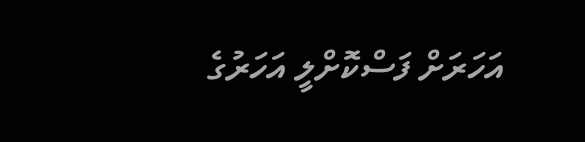އަހަރަށް ފަސްކޮށްލީ އަހަރުގެ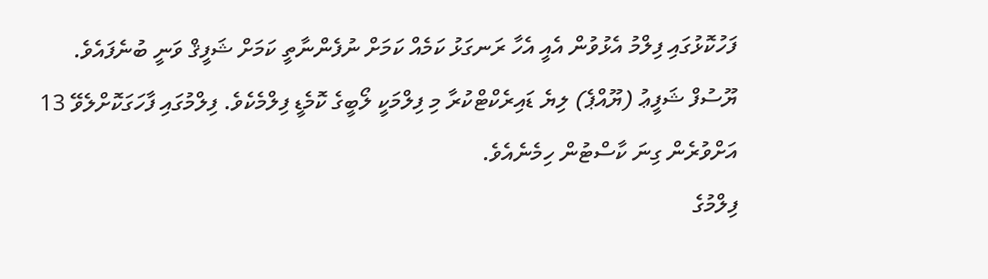ފަހުކޮޅުގައި ފިލްމު އެޅުވުން އެއީ އެހާ ރަނގަޅު ކަމެއް ކަމަށް ނުފެންނާތީ ކަމަށް ޝަފީޤް ވަނީ ބުނެފައެވެ.
ޔޫސުފް ޝަފީޢު (ޔޫއްޕެ) ލިޔެ ޑައިރެކްޓްކުރާ މި ފިލްމަކީ ލޯބީގެ ކޮމެޑީ ފިލްމެކެވެ. ފިލްމުގައި ފާހަގަކޮށްލެވޭ 13 އަށްވުރެން ގިނަ ކާސްޓުން ހިމެނެއެވެ.
ފިލްމުގެ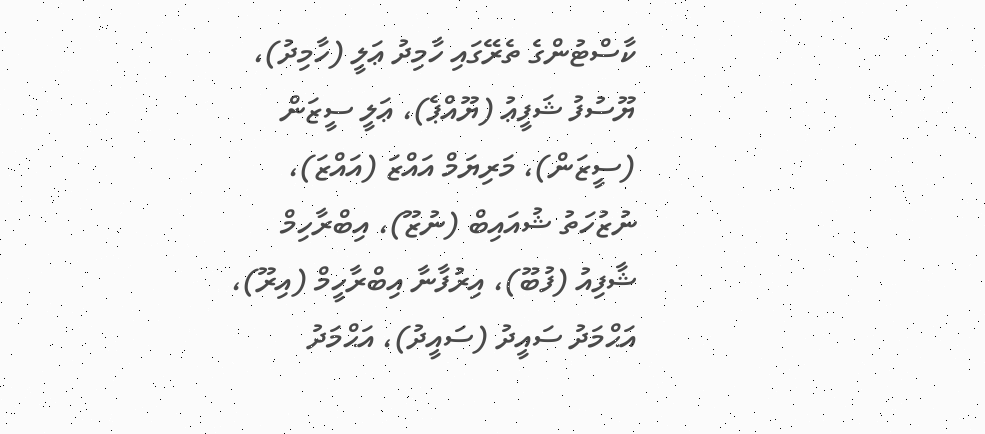ކާސްޓުންގެ ތެރޭގައި ހާމިދު ޢަލީ (ހާމިދު)، ޔޫސުފު ޝަފީޢު (ޔޫއްޕެ)، ޢަލީ ސީޒަން (ސީޒަން)، މަރިޔަމް އައްޒަ (އައްޒަ)، ނުޒުހަތު ޝުއައިބް (ނުޒޫ)، އިބްރާހިމް ޝާފިއު (ފުބޫ)، އިރުފާނާ އިބްރާހީމް (އިރޫ)، އަޙްމަދު ސައީދު (ސައީދު)، އަޙްމަދު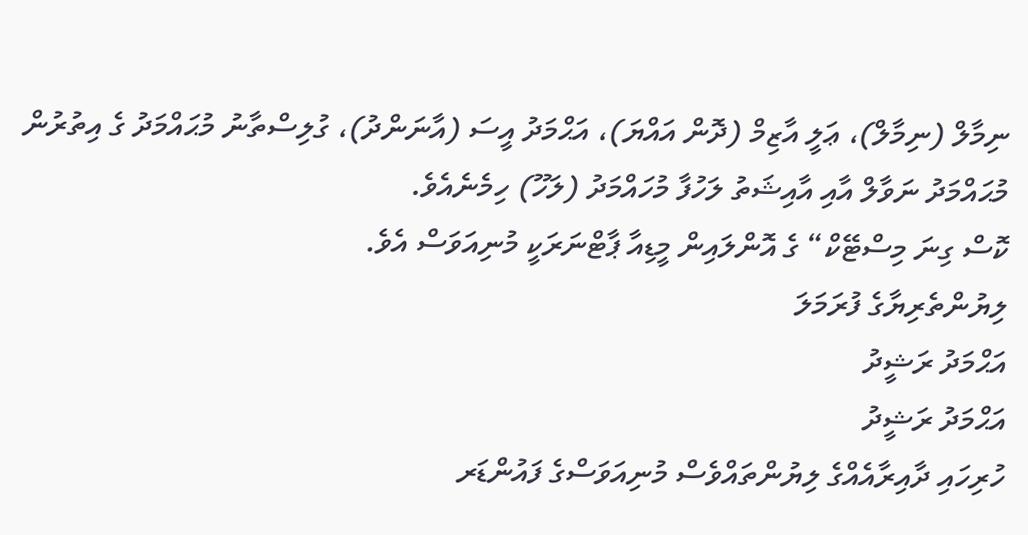ނިމާލް (ނިމާލް)، ޢަލީ އާޒިމް (ދޮން އައްޔަ)، އަޙްމަދު އީސަ (އާނަންދު)، ގުލިސްތާނު މުޙައްމަދު ގެ އިތުރުން މުޙައްމަދު ނަވާލް އާއި އާއިޝަތު ލަހުފާ މުހައްމަދު (ލަހޫ) ހިމެނެއެވެ.
ކޮސް ގިނަ މިސްޓޭކް“ ގެ އޮންލައިން މީޑިއާ ޕާޓްނަރަކީ މުނިއަވަސް އެވެ.
ލިޔުންތެރިޔާގެ ފުރަމަލަ
އަޙްމަދު ރަޝީދު
އަޙްމަދު ރަޝީދު
ހުރިހައި ދާއިރާއެއްގެ ލިޔުންތައްވެސް މުނިއަވަސްގެ ފައުންޑަރ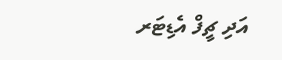އަދި ޗީފް އެޑިޓަރ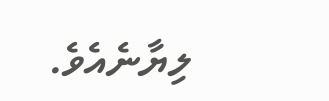ލިޔާނެއެވެ.